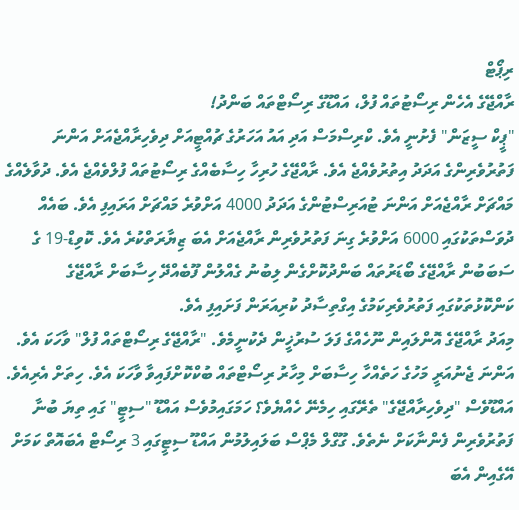ރިޕޯޓް
ރާއްޖޭގެ އެހެން ރިސޯޓުތައް ފުލް، އައްޑޫގެ ރިސޯޓްތައް ބަންދު!
"ޕީކް ސީޒަން" ފެށުނީ އެވެ. ކްރިސްމަސް އަދި އައު އަހަރުގެ ޗުއްޓީއަށް ދިވެހިރާއްޖެއަށް އަންނަ ފަތުރުވެރިންގެ އަދަދު އިތުރުވެއްޖެ އެވެ. ރާއްޖޭގެ ހުރިހާ ހިސާބެއްގެ ރިސޯޓުތައް ފުލްވެއްޖެ އެވެ. ދުވާލެއްގެ މައްޗަށް ރާއްޖެއަށް އަންނަ ޓުއަރިސްޓުންގެ އަދަދު 4000 އަށްވުރެ މައްޗަށް އަރައިފި އެވެ. ބައެއް ދުވަސްތަކުގައި 6000 އަށްވުރެ ގިނަ ފަތުރުވެރިން ރާއްޖެއަށް އެބަ ޒިޔާރަތްކުރެ އެވެ. ކޮވިޑް-19 ގެ ސަބަބުން ރާއްޖޭގެ ބޯޑަރުތައް ބަންދުކޮށްގެން ލިބުނު ގެއްލުން ފޫބެއްދޭ ހިސާބަށް ރާއްޖޭގެ ކަންކޮޅުތަކުގައި ފަތުރުވެރިކަމުގެ އިގްތިސާދު ކުރިއަރަން ފަށައިފި އެވެ.
މިއަދު ރާއްޖޭގެ އޮންލައިން ނޫހެއްގެ ފަލަ ސުރުޚީން ދެކުނީމެވެ. "ރާއްޖޭގެ ރިސޯޓްތައް ފުލް" ވާހަކަ އެވެ. އަންނަ ޖެނުއަރީ މަހުގެ ހަތެއްހާ ހިސާބަށް މިހާރު ރިސޯޓްތައް ބުކްކޮށްފައިވާ ވާހަކަ އެވެ. ހިތަށް އެރިއެވެ. އައްޑޫވެސް "ދިވެހިރާއްޖޭގެ" ތެރޭގައި ހިމެނޭ ހެއްޔެވެ؟ ހަމަގައިމުވެސް އައްޑޫ "ސިޓީ" ގައި ތިޔަ ބުނާ ފަތުރުވެރިން ފެންނާކަށް ނެތެވެ. ގޫގްލް މެޕްސް ބަލައިލުމުން އައްޑޫ ސިޓީގައި 3 ރިސޯޓް އެބައޮތް ކަމަށް އޭގެއިން އެބަ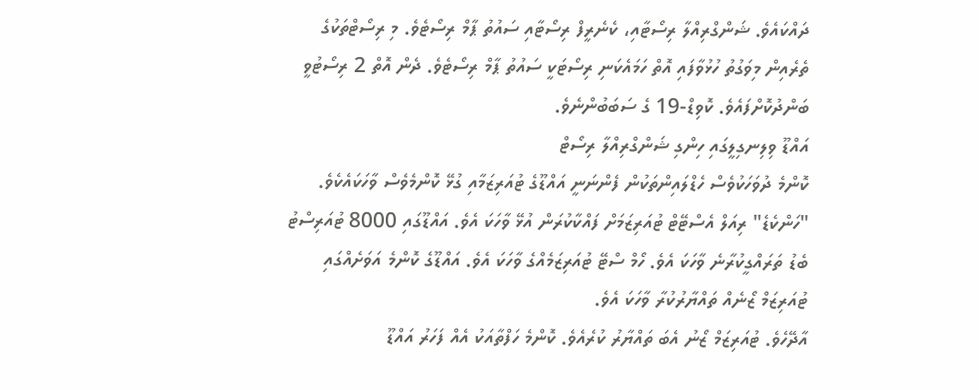ދައްކައެވެ. ޝަންގްރިއްލާ ރިސޯޓާއި، ކެނެރީފް ރިސޯޓާއި ސައުތު ޕާމް ރިސޯޓެވެ. މި ރިސޯޓްތަކުގެ ތެރެއިން މިވަގުތު ހުޅުވާފައި އޮތް ހަމައެކަނި ރިސޯޓަކީ ސައުތު ޕާމް ރިސޯޓެވެ. ދެން އޮތް 2 ރިސޯޓުވީ ބަންދުކޮށްފައެވެ. ކޮވިޑް-19 ގެ ސަބަބުންނެވެ.
އައްޑޫ ވިލިނގިލީގައި ހިންގި ޝަންގްރިއްލާ ރިސޯޓް
ކޮންމެ ދުވަހަކުވެސް ހެޑްލައިންތަކުން ފެންނަނީ އައްޑޫގެ ޓުއަރިޒަމާއި ގުޅޭ ކޮންމެވެސް ވާހަކައެކެވެ. "ހަންކެޑެ" ރިއަލް އެސްޓޭޓް ޓުއަރިޒަމަށް ފައްކާކުރަން އުޅޭ ވާހަކަ އެވެ. އައްޑޫގައި 8000 ޓުއަރިސްޓު ބެޑު ތަރައްގީކުރާނެ ވާހަކަ އެވެ. ހޯމް ސްޓޭ ޓުއަރިޒަމެއްގެ ވާހަކަ އެވެ. އައްޑޫގެ ކޮންމެ އަވަށެއްގައި ޓުއަރިޒަމް ޒޯނެއް ތައްޔާރުކުރާ ވާހަކަ އެވެ.
އާދޭހެވެ. ޓުއަރިޒަމް ޒޯނު އެބަ ތައްޔާރު ކުރެއެވެ. ކޮންމެ ހަފްތާއަކު އެއް ފަހަރު އައްޑޫ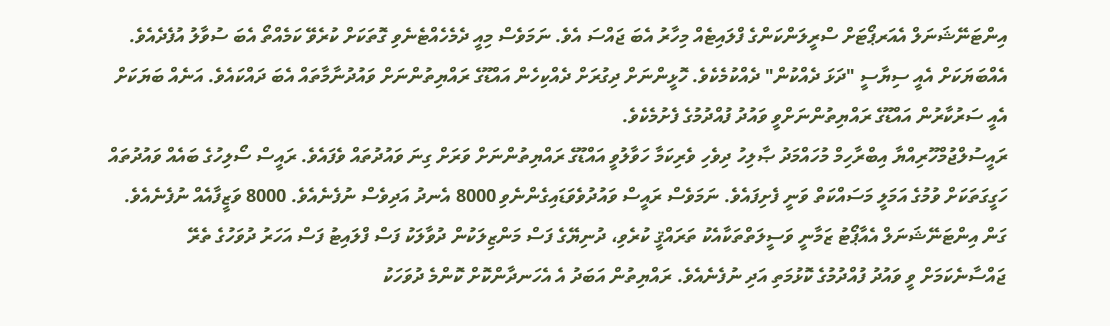އިންޓަނޭޝަނަލް އެއަރޕޯޓަށް ސްރީލަންކަންގެ ފްލައިޓެއް މިހާރު އެބަ ޖައްސަ އެވެ. ނަމަވެސް މިއީ ދެމެހެއްޓެނެވި ގޮތަކަށް ކުރެވޭ ކަމެއްތޯ އެބަ ސުވާލު އުފެދެއެވެ. އެއްބަޔަކަށް އެއީ ސިޔާސީ "ދަޅަ ދެއްކުން" ދެއްކުމެކެވެ. ހޮޅީންނަށް ދިގުރަށް ދެއްކިހެން އައްޑޫގެ ރައްޔިތުންނަށް ވައުދުނާމާތައް އެބަ ދައްކައެވެ. އަނެއް ބަޔަކަށް އެއީ ސަރުކާރުން އައްޑޫގެ ރައްޔިތުންނަށްވީ ވައުދު ފުއްދުމުގެ ފެށުމެކެވެ.
ރައީސުލްޖުމްހޫރިއްޔާ އިބްރާހިމް މުހައްމަދު ޞާލިހު ދިވެހި ވެރިކަމާ ހަވާލުވީ އައްޑޫގެ ރައްޔިތުންނަށް ވަރަށް ގިނަ ވައުދުތައް ވެފައެވެ. ރައީސް ސޯލިހުގެ ބައެއް ވައުދުތައް ހަގީގަތަކަށް ވުމުގެ އަމަލީ މަސައްކަތް ވަނީ ފެށިފައެވެ. ނަމަވެސް ރައީސް ވައުދުވެވަޑައިގެންނެވި 8000 އެނދު އަދިވެސް ނުފެނެއެވެ. 8000 ވަޒީފާއެއް ނުފެނެއެވެ. ގަން އިންޓަނޭޝަނަލް އެއާޕޯޓު ޒަމާނީ ވަސީލަތްތަކާއެކު ތަރައްޤީ ކުރެވި، ދުނިޔޭގެ ފަސް މަންޒިލަކުން ދުވާލަކު ފަސް ފްލައިޓު ފަސް އަހަރު ދުވަހުގެ ތެރޭ ޖައްސާނެކަމަށް ވީ ވައުދު ފުއްދުމުގެ ކޮޅުމަތި އަދި ނުފެނެއެވެ. ރައްޔިތުން އަބަދު އެ އެހަނދާންކޮށް ކޮންމެ ދުވަހަކު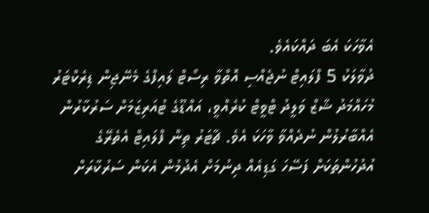އެވާހަކަ އެބަ ދައްކައެވެ.
ދުވާލަކު 5 ފްލައިޓް ނުޖެއްސި އޮތްވާ ރިސޯޓް ލައިފްގެ މެނޭޖިން ޑިރެކްޓަރު މުހައްމަދު ޝާޒް ވަލީދު ޓްވީޓް ކުރެއްވީ، އައްޑޫގެ ޓުއަރިޒަމަށް ސަރުކާރުން އެއްބާރުލުން ނުދެއްވާ ވާހަކަ އެވެ. ޗާޓަރު ތިން ފްލައިޓް އެތެރޭގެ އުދުހުންތަކަށް ފަސޭހަ ގަޑިއެއް ދިނުމަށް އެދުމުން އެކަން ސަރުކާރަށް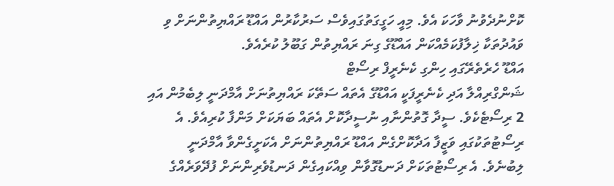ކޮށްނުދެވުނު ވާހަކަ އެވެ. މިއީ ހަގީގަތުގައިވެސް ސަރުކާރުން އައްޑޫ ރައްޔިތުންނަށް ވި ވައުދުތަކާ ޚިލާފުކަމެއްކަން އައްޑޫގެ ގިނަ ރައްޔިތުން ގަބޫލު ކުރެއެވެ.
އައްޑޫ ހެރެތެރޭގައި ހިންގި ކެނެރީފް ރިސޯޓް
ޝަންގްރިއްލާ އަދި ކެނެރީފަކީ އައްޑޫގެ އެތައް ސަތޭކަ ރައްޔިތުނަށް އާމްދަނީ ލިބެމުން އައި 2 ރިސޯޓެކެވެ. ސީދާ ގޮތުންނާއި ނުސީދާކޮށް އެތައް ބަޔަކަށް މަންފާ ކުރިއެވެ. އެ ރިސޯޓުތަކުގައި ވަޒީފާ އަދާކޮށްގެން އައްޑޫ ރައްޔިތުންނަށް އެކަށީގެންވާ އާމްދަނީ ލިބުނެވެ. އެ ރިސޯޓުތަކަށް ދަނޑުގޮވާން ވިއްކައިގެން ދަނޑުވެރިންނަށް ފުދޭވަރެއްގެ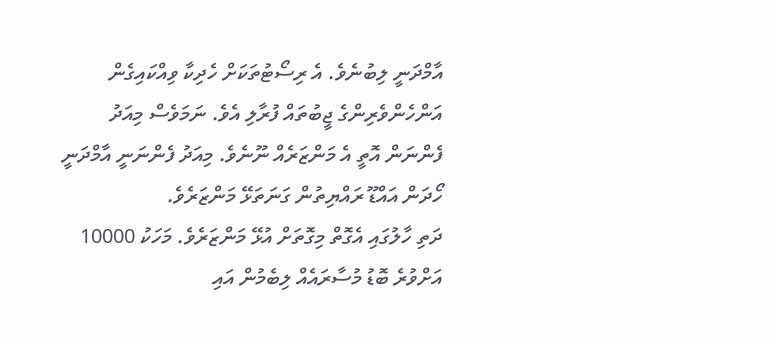އާމްދަނީ ލިބުނެވެ. އެ ރިސޯޓުތަކަށް ހެދިކާ ވިއްކައިގެން އަންހެންވެރިންގެ ޖީބުތައް ފުރާލި އެވެ. ނަމަވެސް މިއަދު ފެންނަން އޮތީ އެ މަންޒަރެއް ނޫނެވެ. މިއަދު ފެންނަނީ އާމްދަނީ ހޯދަން އައްޑޫ ރައްޔިތުން ގަނަތަޅޭ މަންޒަރެވެ.
ދަތި ހާލުގައި އެގޮތް މިގޮތަށް އުޅޭ މަންޒަރެވެ. މަހަކު 10000 އަށްވުރެ ބޮޑު މުސާރައެއް ލިބެމުން އައި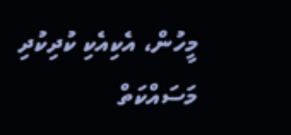މީހުން، އެކިއެކި ކުދިކުދި މަސައްކަތް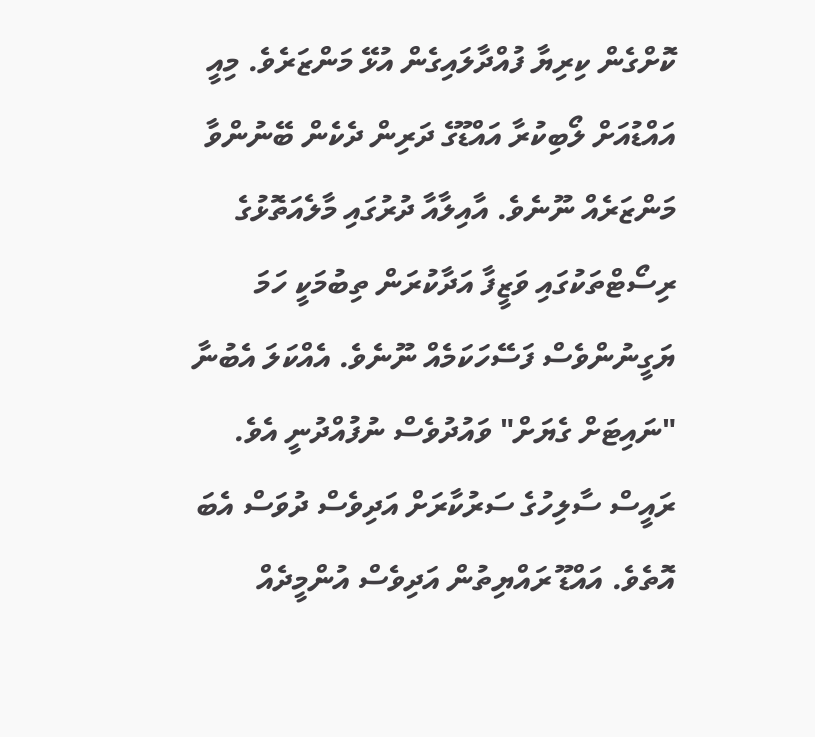ކޮށްގެން ކިރިޔާ ފުއްދާލައިގެން އުޅޭ މަންޒަރެވެ. މިއީ އައްޑުއަށް ލޯބިކުރާ އައްޑޫގެ ދަރިން ދެކެން ބޭނުންވާ މަންޒަރެއް ނޫނެވެ. އާއިލާއާ ދުރުގައި މާލެއަތޮޅުގެ ރިސޯޓްތަކުގައި ވަޒީފާ އަދާކުރަން ތިބުމަކީ ހަމަ ޔަގީނުންވެސް ފަސޭހަކަމެއް ނޫނެވެ. އެއްކަލަ އެބުނާ "ނައިޓަށް ގެޔަށް" ވައުދުވެސް ނުފުއްދުނީ އެވެ.
ރައީސް ސާލިހުގެ ސަރުކާރަށް އަދިވެސް ދުވަސް އެބަ އޮތެވެ. އައްޑޫ ރައްޔިތުން އަދިވެސް އުންމީދެއް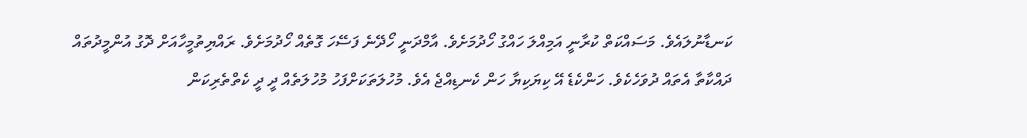ކަނޑާނުލައެވެ. މަސައްކަތް ކުރާނީ އަމިއްލަ ހައްގު ހޯދުމަށެވެ. އާމްދަނީ ހޯދޭނެ ފަސޭހަ ގޮތެއް ހޯދުމަށެވެ. ރައްޔިތުމީހާއަށް ދޮގު އުންމީދުތައް ދައްކާތާ އެތައް ދުވަހެކެވެ. ހަންކެޑެ އޭ ކިޔަކިޔާ ހަން ކެނޑިއްޖެ އެވެ. މުހުލަތަކަށްފަހު މުހުލަތެއް ދީ ދީ ކެތްތެރިކަން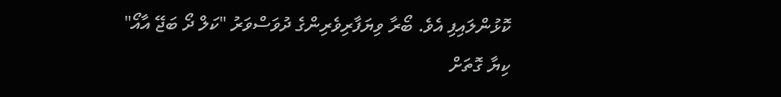ކޮޅުންލައިފި އެވެ. ބޯރާ ވިޔަފާރިވެރިންގެ ދުވަސްވަރު "ކަލް ދޯ ބަޖޭ އާއޯ" ކިޔާ ގޮތަށް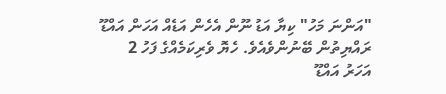"އަންނަ މަހު" ކިޔާ އަޑު ނޫން އެހެން އަޑެއް އަހަން އައްޑޫ ރައްޔިތުން ބޭނުންވެއެވެ. ހެޔޮ ވެރިކަމެއްގެ ފަހު 2 އަހަރު އައްޑޫ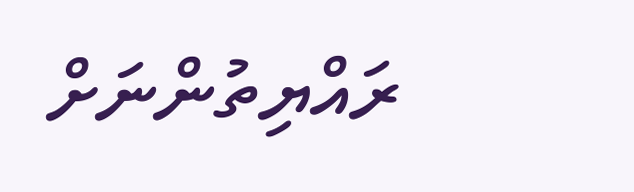ރައްޔިތުންނަށް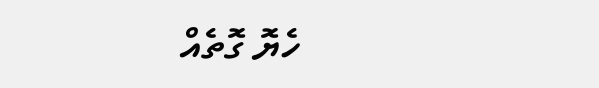ހެޔޮ ގޮތެއް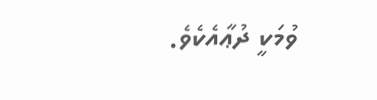ވުމަކީ ދުޢާއެކެވެ.